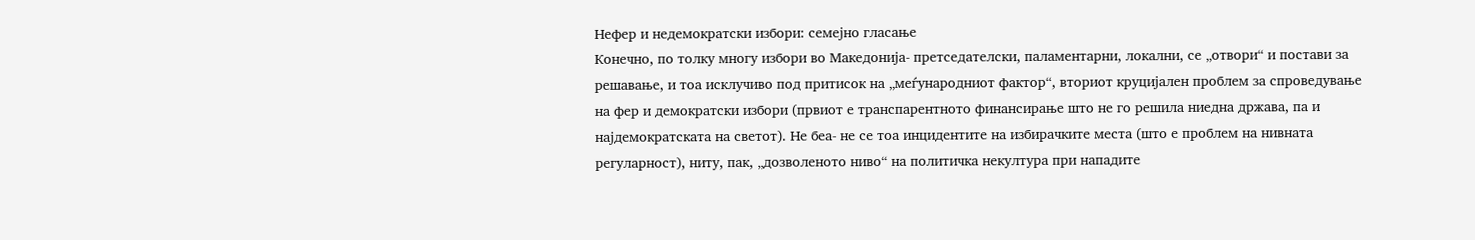Нефер и недемократски избори: семејно гласање
Конечно, по толку многу избори во Македонија- претседателски, паламентарни, локални, се „отвори“ и постави за решавање, и тоа исклучиво под притисок на „меѓународниот фактор“, вториот круцијален проблем за спроведување на фер и демократски избори (првиот е транспарентното финансирање што не го решила ниедна држава, па и најдемократската на светот). Не беа- не се тоа инцидентите на избирачките места (што е проблем на нивната регуларност), ниту, пак, „дозволеното ниво“ на политичка некултура при нападите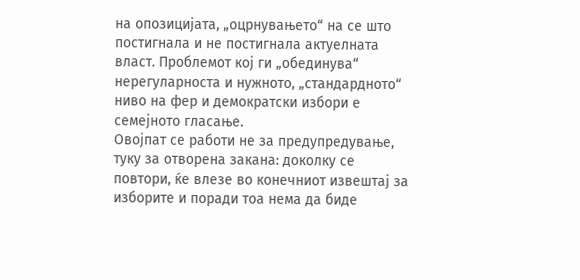на опозицијата, „оцрнувањето“ на се што постигнала и не постигнала актуелната власт. Проблемот кој ги „обединува“ нерегуларноста и нужното, „стандардното“ ниво на фер и демократски избори е семејното гласање.
Овојпат се работи не за предупредување, туку за отворена закана: доколку се повтори, ќе влезе во конечниот извештај за изборите и поради тоа нема да биде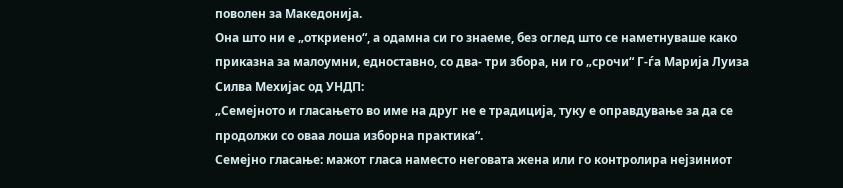поволен за Македонија.
Она што ни е „откриено“, а одамна си го знаеме, без оглед што се наметнуваше како приказна за малоумни, едноставно, со два- три збора, ни го „срочи“ Г-ѓа Марија Луиза Силва Мехијас од УНДП:
„Семејното и гласањето во име на друг не е традиција, туку е оправдување за да се продолжи со оваа лоша изборна практика“.
Семејно гласање: мажот гласа наместо неговата жена или го контролира нејзиниот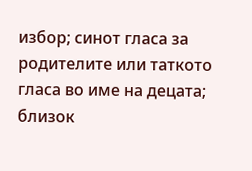избор; синот гласа за родителите или таткото гласа во име на децата; близок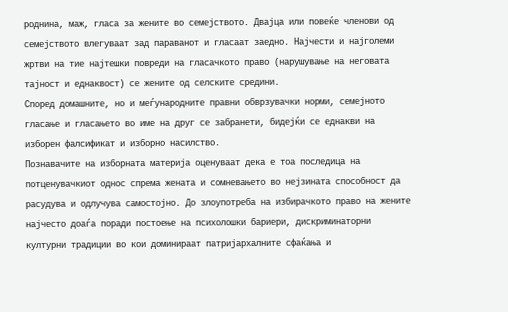роднина, маж, гласа за жените во семејството. Двајца или повеќе членови од семејството влегуваат зад параванот и гласаат заедно. Најчести и најголеми жртви на тие најтешки повреди на гласачкото право (нарушување на неговата тајност и еднаквост) се жените од селските средини.
Според домашните, но и меѓународните правни обврзувачки норми, семејното гласање и гласањето во име на друг се забранети, бидејќи се еднакви на изборен фалсификат и изборно насилство.
Познавачите на изборната материја оценуваат дека е тоа последица на потценувачкиот однос спрема жената и сомневањето во нејзината способност да расудува и одлучува самостојно. До злоупотреба на избирачкото право на жените најчесто доаѓа поради постоење на психолошки бариери, дискриминаторни културни традиции во кои доминираат патријархалните сфаќања и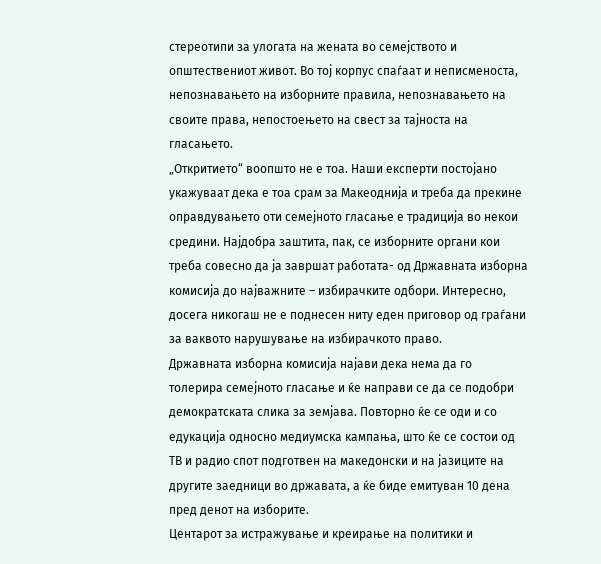стереотипи за улогата на жената во семејството и општествениот живот. Во тој корпус спаѓаат и неписменоста, непознавањето на изборните правила, непознавањето на своите права, непостоењето на свест за тајноста на гласањето.
„Откритието“ воопшто не е тоа. Наши експерти постојано укажуваат дека е тоа срам за Макеоднија и треба да прекине оправдувањето оти семејното гласање е традиција во некои средини. Најдобра заштита, пак, се изборните органи кои треба совесно да ја завршат работата- од Државната изборна комисија до најважните – избирачките одбори. Интересно, досега никогаш не е поднесен ниту еден приговор од граѓани за ваквото нарушување на избирачкото право.
Државната изборна комисија најави дека нема да го толерира семејното гласање и ќе направи се да се подобри демократската слика за земјава. Повторно ќе се оди и со едукација односно медиумска кампања, што ќе се состои од ТВ и радио спот подготвен на македонски и на јазиците на другите заедници во државата, а ќе биде емитуван 10 дена пред денот на изборите.
Центарот за истражување и креирање на политики и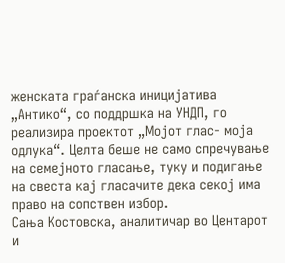женската граѓанска иницијатива „Антико“, со поддршка на УНДП, го реализира проектот „Мојот глас- моја одлука“. Целта беше не само спречување на семејното гласање, туку и подигање на свеста кај гласачите дека секој има право на сопствен избор.
Сања Костовска, аналитичар во Центарот и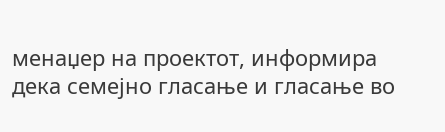менаџер на проектот, информира дека семејно гласање и гласање во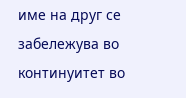име на друг се забележува во континуитет во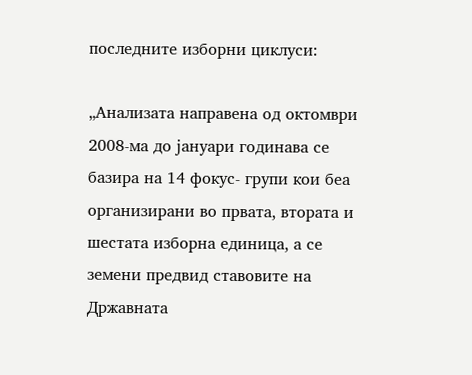последните изборни циклуси:

„Анализата направена од октомври 2008-ма до јануари годинава се базира на 14 фокус- групи кои беа организирани во првата, втората и шестата изборна единица, а се земени предвид ставовите на Државната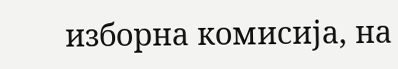изборна комисија, на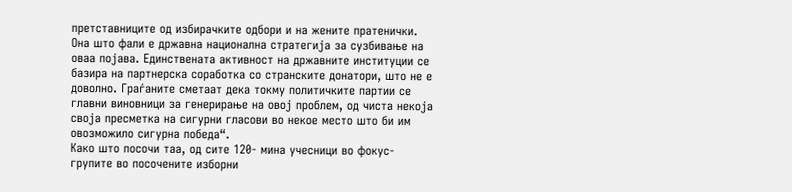претставниците од избирачките одбори и на жените пратенички. Она што фали е државна национална стратегија за сузбивање на оваа појава. Единствената активност на државните институции се базира на партнерска соработка со странските донатори, што не е доволно. Граѓаните сметаат дека токму политичките партии се главни виновници за генерирање на овој проблем, од чиста некоја своја пресметка на сигурни гласови во некое место што би им овозможило сигурна победа“.
Како што посочи таа, од сите 120- мина учесници во фокус-групите во посочените изборни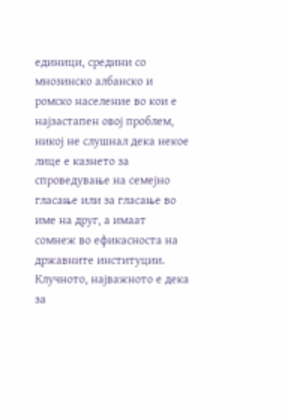единици, средини со мнозинско албанско и ромско население во кои е најзастапен овој проблем, никој не слушнал дека некое лице е казнето за спроведување на семејно гласање или за гласање во име на друг, а имаат сомнеж во ефикасноста на државните институции.
Клучното, најважното е дека за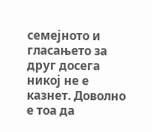семејното и гласањето за друг досега никој не е казнет. Доволно е тоа да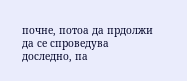почне, потоа да прдолжи да се спроведува доследно, па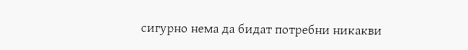сигурно нема да бидат потребни никакви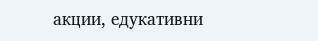акции, едукативни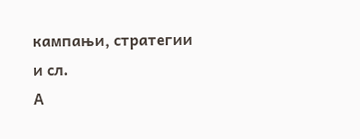кампањи, стратегии и сл.
А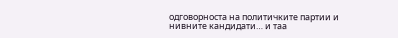одговорноста на политичките партии и нивните кандидати… и таа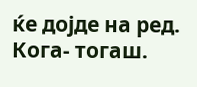ќе дојде на ред. Кога- тогаш.